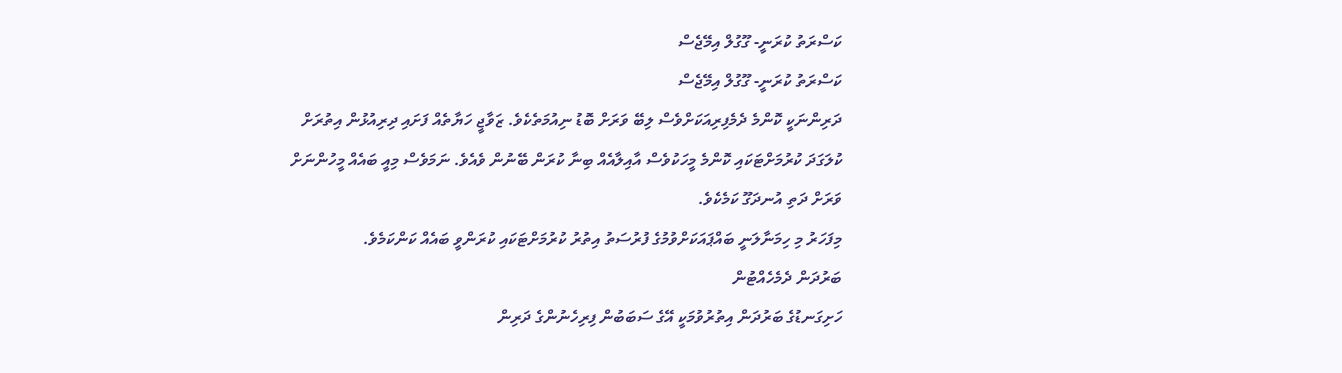ކަސްރަތު ކުރަނީ- ގޫގުލް އިމޭޖެސް
ކަސްރަތު ކުރަނީ- ގޫގުލް އިމޭޖެސް
ދަރިންނަކީ ކޮންމެ ދެމެފިރިއަކަށްވެސް ލިބޭ ވަރަށް ބޮޑު ނިއުމަތެކެވެ. ޒަވާޖީ ހަޔާތެއް ފަށައި ދިރިއުޅުން އިތުރަށް ކުލަގަދަ ކުރުމަށްޓަކައި ކޮންމެ މީހަކުވެސް އާއިލާއެއް ބިނާ ކުރަން ބޭނުން ވެއެވެ. ނަމަވެސް މިއީ ބައެއް މީހުންނަށް ވަރަށް ދަތި އުނދަގޫ ކަމެކެވެ.
މިފަހަރު މި ހިމަނާލަނީ ބައްޕައަކަށްވުމުގެ ފުރުސަތު އިތުރު ކުރުމަށްޓަކައި ކުރަންވީ ބައެއް ކަންކަމެވެ.
ބަރުދަން ދެމެހެއްޓުން
ހަށިގަނޑުގެ ބަރުދަން އިތުރުވުމަކީ އޭގެ ސަބަބުން ފިރިހެނުންގެ ދަރިން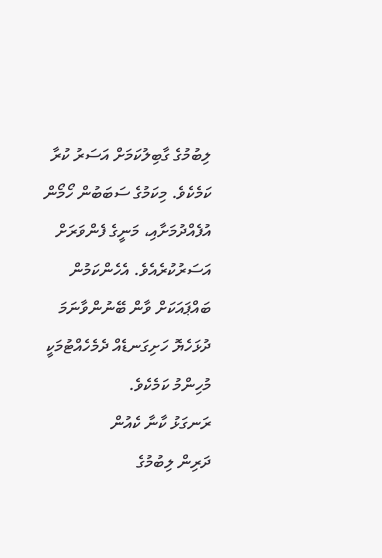ލިބުމުގެ ގާބިލުކަމަށް އަސަރު ކުރާ ކަމެކެވެ. މިކަމުގެ ސަބަބުން ހޯމޯން އުފެއްދުމަށާއި، މަނީގެ ފެންވަރަށް އަސަރުކުރެއެވެ. އެހެންކަމުން ބައްޕައަކަށް ވާން ބޭނުންވާނަމަ ދުޅަހެޔޮ ހަށިގަނޑެއް ދެމެހެއްޓުމަކީ މުހިންމު ކަމެކެވެ.
ރަނގަޅު ކާނާ ކެއުން
ދަރިން ލިބުމުގެ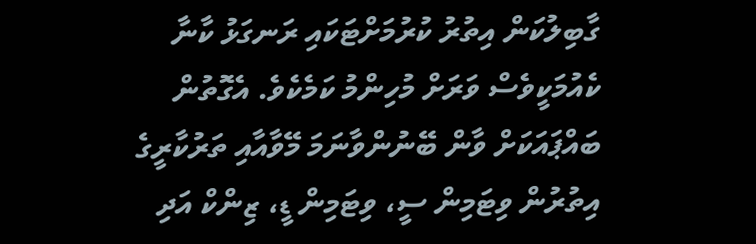ގާބިލުކަން އިތުރު ކުރުމަށްޓަކައި ރަނގަޅު ކާނާ ކެއުމަކީވެސް ވަރަށް މުހިންމު ކަމެކެވެ. އެގޮތުން ބައްޕައަކަށް ވާން ބޭނުންވާނަމަ މޭވާއާއި ތަރުކާރީގެ އިތުރުން ވިޓަމިން ސީ، ވިޓަމިން ޑީ، ޒިންކް އަދި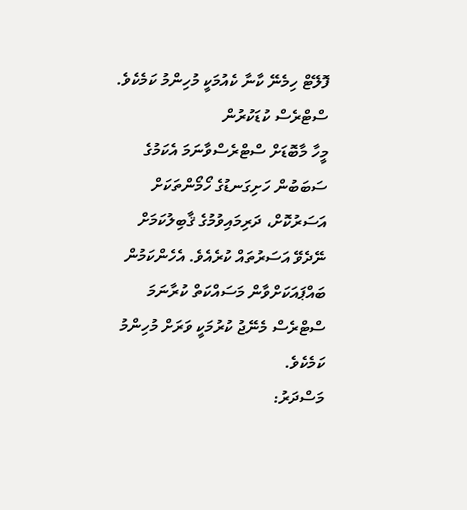ފޮލޭޓް ހިމެނޭ ކާނާ ކެއުމަކީ މުހިންމު ކަމެކެވެ.
ސްޓްރެސް ކުޑަކުރުން
މީހާ މާބޮޑަށް ސްޓްރެސްވާނަމަ އެކަމުގެ ސަބަބުން ހަށިގަނޑުގެ ހޯމޯންތަކަށް އަސަރުކޮށް، ދަރިމައިވުމުގެ ޤާބިލުކަމަށް ނޭދެވޭ އަސަރުތައް ކުރެއެވެ. އެހެންކަމުން ބައްޕައަކަށްވާން މަސައްކަތް ކުރާނަމަ ސްޓްރެސް މެނޭޖު ކުރުމަކީ ވަރަށް މުހިންމު ކަމެކެވެ.
މަސްދަރު: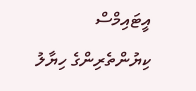އީޓައިމްސް
ކިޔުންތެރިންގެ ހިޔާލު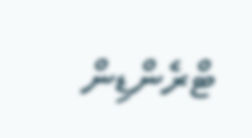ޓްރެންޑިން